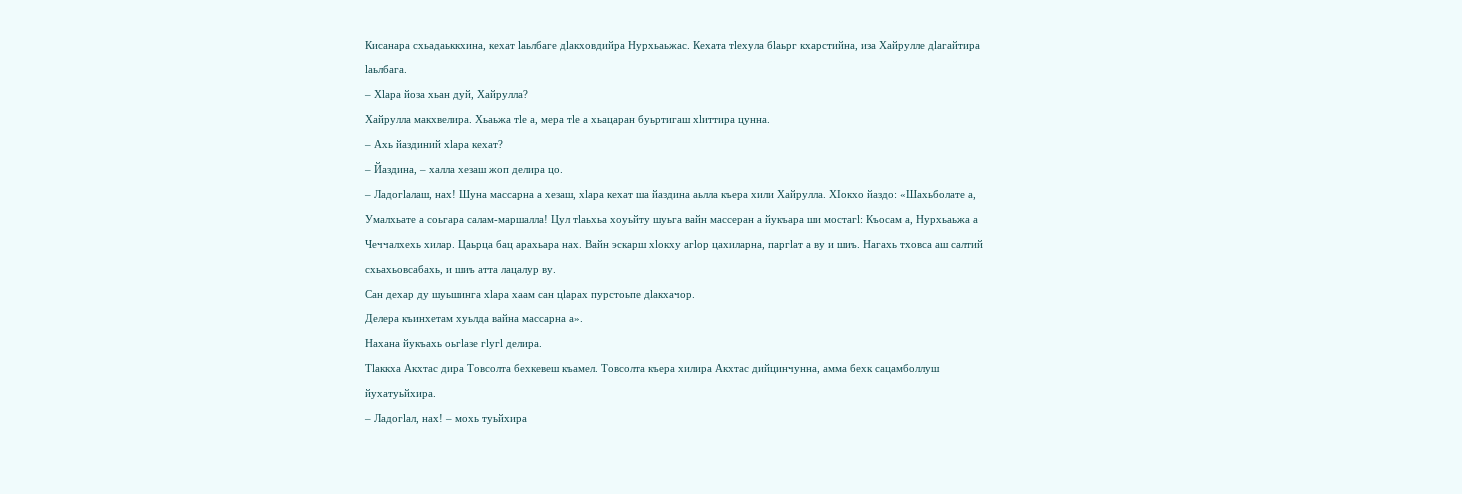Кисанара схьадаьккхина, кехат ӏаьлбаге дӏакховдийра Нурхьаьжас. Кехата тӏехула бӏаьрг кхарстийна, иза Хайрулле дӏагайтира ӏаьлбага.
– Хӏара йоза хьан дуй, Хайрулла?
Хайрулла макхвелира. Хьаьжа тӏе а, мера тӏе а хьацаран буьртигаш хӏиттира цунна.
– Ахь йаздиний хӏара кехат?
– Йаздина, – халла хезаш жоп делира цо.
– Ладогӏалаш, нах! Шуна массарна а хезаш, хӏара кехат ша йаздина аьлла къера хили Хайрулла. ХІокхо йаздо: «Шахьболате а, Умалхьате а соьгара салам-маршалла! Цул тӏаьхьа хоуьйту шуьга вайн массеран а йукъара ши мостагӏ: Къосам а, Нурхьаьжа а Чеччалхехь хилар. Цаьрца бац арахьара нах. Вайн эскарш хӏокху агӏор цахиларна, паргӏат а ву и шиъ. Нагахь тховса аш салтий схьахьовсабахь, и шиъ атта лацалур ву.
Сан дехар ду шуьшинга хӏара хаам сан цӏарах пурстоьпе дӏакхачор.
Делера къинхетам хуьлда вайна массарна а».
Нахана йукъахь оьгӏазе гӏугӏ делира.
Тӏаккха Акхтас дира Товсолта бехкевеш къамел. Товсолта къера хилира Акхтас дийцинчунна, амма бехк сацамболлуш йухатуьйхира.
– Ладогӏал, нах! – мохь туьйхира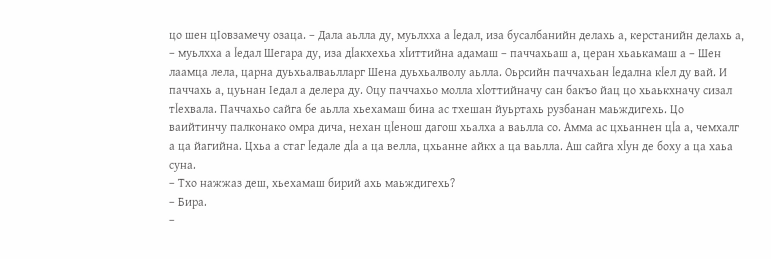цо шен цІовзамечу озаца. – Дала аьлла ду, муьлхха а ӏедал, иза бусалбанийн делахь а, керстанийн делахь а, – муьлхха а ӏедал Шегара ду, иза дӏакхехьа хӏиттийна адамаш – паччахьаш а, церан хьаькамаш а – Шен лаамца лела, царна дуьхьалваьлларг Шена дуьхьалволу аьлла. Оьрсийн паччахьан ӏедална кӏел ду вай. И паччахь а, цуьнан Іедал а делера ду. Оцу паччахьо молла хӏоттийначу сан бакъо йац цо хьаькхначу сизал тӏехвала. Паччахьо сайга бе аьлла хьехамаш бина ас тхешан йуьртахь рузбанан маьждигехь. Цо ваийтинчу палконако омра дича, нехан цӏенош дагош хьалха а ваьлла со. Амма ас цхьаннен цӏа а, чемхалг а ца йагийна. Цхьа а стаг ӏедале дӏа а ца велла, цхьанне айкх а ца ваьлла. Аш сайга хӏун де боху а ца хаьа суна.
– Тхо нажжаз деш, хьехамаш бирий ахь маьждигехь?
– Бира.
–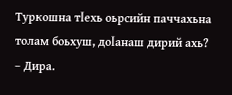Туркошна тӏехь оьрсийн паччахьна толам боьхуш, доӏанаш дирий ахь?
– Дира.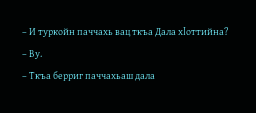– И туркойн паччахь вац ткъа Дала хӏоттийна?
– Ву.
– Ткъа берриг паччахьаш дала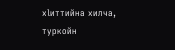хӏиттийна хилча, туркойн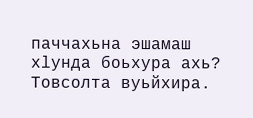паччахьна эшамаш хӏунда боьхура ахь?
Товсолта вуьйхира.